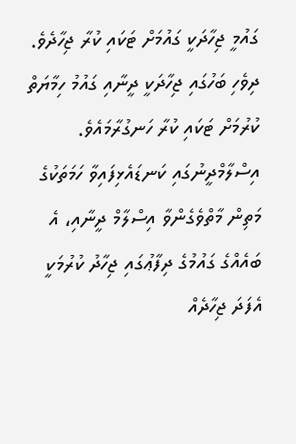ގައުމީ ޖިހާދަކީ ގައުމަށް ޓަކައި ކުރާ ޖިހާދެވެ. ދިވެހި ބަހުގައި ޖިހާދަކީ ދީނާއި ގައުމު ހިމާޔަތް ކުރުމަށް ޓަކައި ކުރާ ހަނގުރާމައެވެ. އިސްލާމްދީނުގައި ކަނޑައެޅިފައިވާ ހަމަތަކުގެ މަތިން މާތްވެގެންވާ އިސްލާމް ދީނާއި، އެ ބައެއްގެ ގައުމުގެ ދިފާޢުގައި ޖިހާދު ކުރުމަކީ އެފަދަ ޖިހާދެއް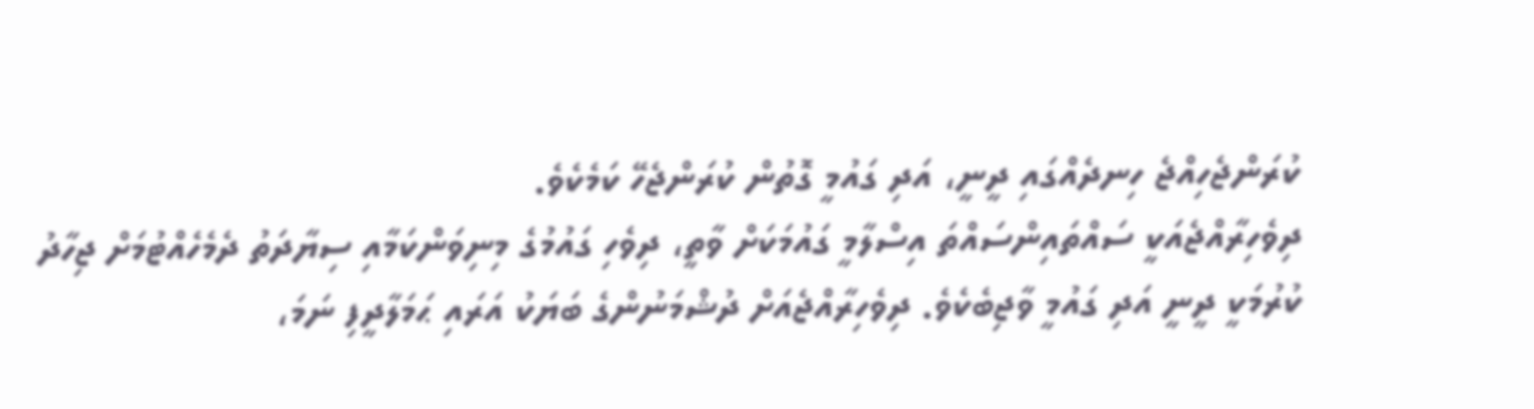ކުރަންޖެހިއްޖެ ހިނދެއްގައި ދީނީ، އަދި ގައުމީ ގޮތުން ކުރަންޖެހޭ ކަމެކެވެ.
ދިވެހިރާއްޖެއަކީ ސައްތައިންސައްތަ އިސްލާމީ ގައުމަކަށް ވާތީ، ދިވެހި ގައުމުގެ މިނިވަންކަމާއި ސިޔާދަތު ދެމެހެއްޓުމަށް ޖިހާދު ކުރުމަކީ ދީނީ އަދި ގައުމީ ވާޖިބެކެވެ. ދިވެހިރާއްޖެއަށް ދުޝްމަނުންގެ ބަޔަކު އަރައި ޙަމަލާދީފި ނަމަ،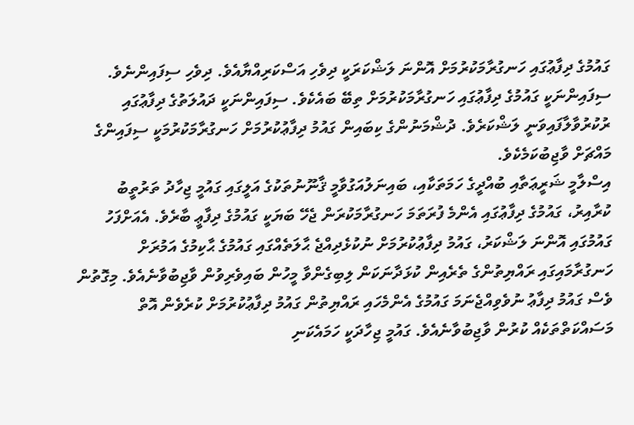ގައުމުގެ ދިފާޢުގައި ހަނގުރާމަކުރުމަށް އޮންނަ ލަޝްކަރަކީ ދިވެހި އަސްކަރިއްޔާއެވެ. ދިވެހި ސިފައިންނެވެ. ސިފައިންނަކީ ގައުމުގެ ދިފާޢުގައި ހަނގުރާމަކުރުމަށް ތިބޭ ބައެކެވެ. ސިފައިންނަކީ ދައުލަތުގެ ދިފާޢުގައި ރުކުރުވާލާފައިވަނީ ލަޝްކަރެވެ. ދުޝްމަނުންގެ ކިބައިން ގައުމު ދިފާޢުކުރުމަށް ހަނގުރާމަކުރުމަކީ ސިފައިންގެ މައްޗަށް ވާޖިބުކަމެކެވެ.
އިސްލާމީ ޝަރީޢަތާއި ބުއްދީގެ ހަމަތަކާއި، ބައިނަލުއަގުވާމީ ޤާނޫނުތަކުގެ އަލީގައި ގައުމީ ޖިހާދު ތަރުތީބު ކުރާއިރު، ގައުމުގެ ދިފާޢުގައި އެންމެ ފުރަތަމަ ހަނގުރާމަކުރަން ޖެހޭ ބަޔަކީ ގައުމުގެ ދިފާޢީ ބާރެވެ. އެއަށްފަހު ގައުމުގައި އޮންނަ ލަޝްކަރު، ގައުމު ދިފާޢުކުރުމަށް ނުކުޅެދިއްޖެ ޙާލަތެއްގައި ގައުމުގެ ޙާކިމުގެ އަމުރަށް ހަނގުރާމައިގައި ރައްޔިތުންގެ ތެރެއިން ކުޅަދާނަކަން ލިބިގެންވާ މީހުން ބައިވެރިވުން ވާޖިބުވާނެއެވެ. މިގޮތުން ވެސް ގައުމު ދިފާޢު ނުވެވިއްޖެނަމަ ގައުމުގެ އެންމެހައި ރައްޔިތުން ގައުމު ދިފާޢުކުރުމަށް ކުރެވެން އޮތް މަސައްކަތްތަކެއް ކުރުން ވާޖިބުވާނެއެވެ. ގައުމީ ޖިހާދަކީ ހަމައެކަނި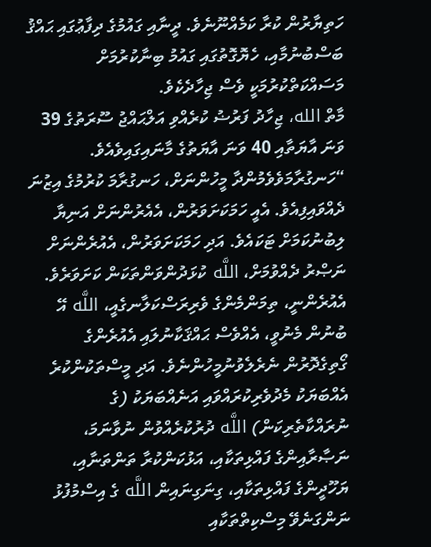ހަތިޔާރުން ކުރާ ކަމެއްނޫނެވެ. ދީނާއި ގައުމުގެ ދިފާޢުގައި ޙައްޤު ބަސްބުނުމާއި، ހެޔޮގޮތުގައި ގައުމު ބިނާކުރުމަށް މަސައްކަތްކުރުމަކީ ވެސް ޖިހާދެކެވެ.
މާތް الله، ޖިހާދު ފަރުޟު ކުރެއްވި އަލްޙައްޖު ސޫރަތުގެ 39 ވަނަ އާޔަތާއި 40 ވަނަ އާޔަތުގެ މާނައިގައިވެއެވެ. “ހަނގުރާމަވެވެމުންދާ މީހުންނަށް، ހަނގުރާމަ ކުރުމުގެ އިޒުނަ ދެއްވައިފިއެވެ. އެއީ ހަމަކަށަވަރުން، އެއެރުންނަށް އަނިޔާ ލިބުނުކަމަށް ޓަކައެވެ. އަދި ހަމަކަށަވަރުން، އެއުރެންނަށް ނަޞްރު ދެއްވުމަށް، اللَّه ކުޅަދުންވަންތަކަން ކަށަވަރެވެ. އެއުރެންނީ، ތިމަންމެންގެ ވެރިރަސްކަލާނގެއީ، اللَّه އޭ ބުނުން މެނުވީ، އެއްވެސް ޙައްޤަކާނުލައި އެއުރެންގެ ގޯތިގެދޮރުން ނެރެލެވުނުމީހުންނެވެ. އަދި މީސްތަކުންކުރެ އެއްބަޔަކު މެދުވެރިކުރައްވައި އަނެއްބަޔަކު (ގެ ނުރައްކާތެރިކަން) اللَّه ދުރުކުރެއްވުން ނުވާނަމަ، ނަޞާރާއިންގެ ފައްޅިތަކާއި، އަޅުކަންކުރާ ތަންތަނާއި، ޔަހޫދީންގެ ފައްޅިތަކާއި، ގިނަގިނައިން اللَّه ގެ އިސްމުފުޅު ނަންގަނެވޭ މިސްކިތްތަކާއި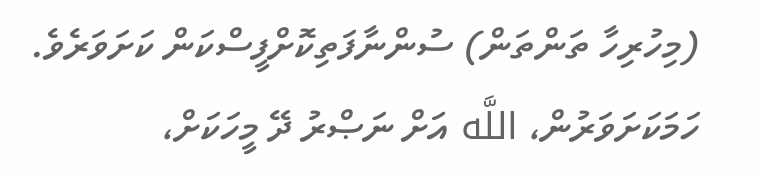(މިހުރިހާ ތަންތަން) ސުންނާފަތިކޮށްފީސްކަން ކަށަވަރެވެ. ހަމަކަށަވަރުން، اللَّه އަށް ނަޞްރު ދޭ މީހަކަށް،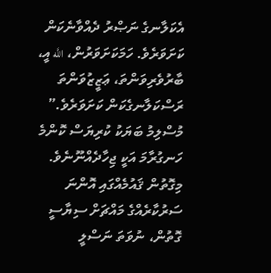އެކަލާނގެ ނަޞްރު ދެއްވާނެކަން ކަށަވަރެވެ. ހަމަކަށަވަރުން، اللَّه އީ، ބާރުވެރިވަންތަ، ޢަޒީޒުވަންތަ ރަސްކަލާނގެކަން ކަށަވަރެވެ.”
މުސްލިމު ބަޔަކު ކުރިޔަސް ކޮންމެ ހަނގުރާމަ އަކީ ޖިހާދެއްނޫނެވެ. މިގޮތުން ޤައުމެއްގައި އޮންނަ ސަރުކާރެއްގެ މައްޗަށް ސިޔާސީ ގޮތުން، ނުވަތަ ނަސްލީ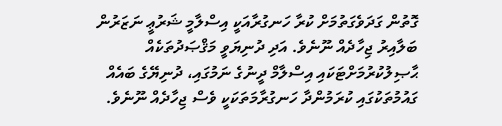ގޮތުން ގަދަވެގަތުމަށް ކުރާ ހަނގުރާއަކީ އިސްލާމީ ޝަރުޢީ ނަޒަރުން ބަލާއިރު ޖިހާދެއް ނޫނެވެ. އަދި ދުނިޔަވީ މަޤްޞަދުތަކެއް ޙާޞިލުކުރުމަށްޓަކައި އިސްލާމް ދީނުގެ ނަމުގައި، ދުނިޔޭގެ ބައެއް ގައުމުތަކުގައި ކުރަމުންދާ ހަނގުރާމަތަކަކީ ވެސް ޖިހާދެއް ނޫނެވެ.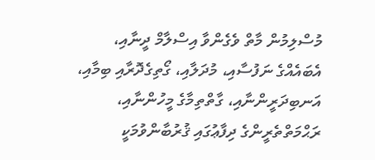މުސްލިމުން މާތް ވެގެންވާ އިސްލާމް ދީނާއި، އެބައެއްގެ ނަފުސާއި، މުދަލާއި، ގޯތިގެދޮރާއި ބިމާއި، އަނބިދަރީންނާއި، ގާތްތިމާގެ މީހުންނާއި، ރަޙްމަތްތެރީންގެ ދިފާޢުގައި ޤުރުބާންވުމަކީ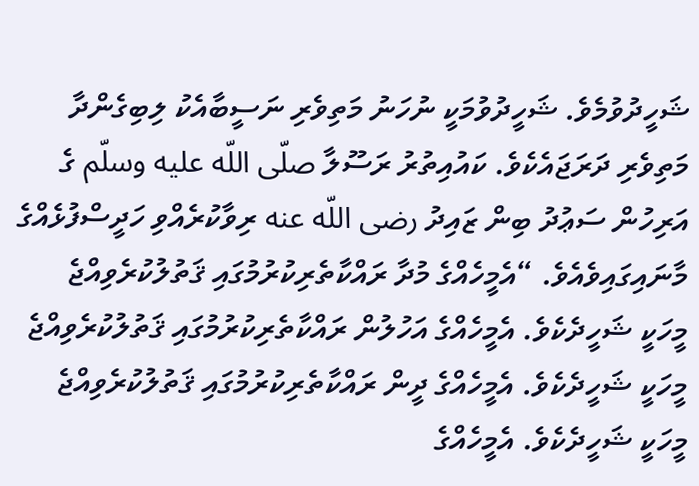ޝަހީދުވުމެވެ. ޝަހީދުވުމަކީ ނުހަނު މަތިވެރި ނަސީބާއެކު ލިބިގެންދާ މަތިވެރި ދަރަޖައެކެވެ. ކައުއިތުރު ރަސޫލާ صلّى اللّه عليه وسلّم ގެ އަރިހުން ސަޢުދު ބިން ޒައިދު رضى اللّه عنه ރިވާކުރެއްވި ހަދީސްފުޅެއްގެ މާނައިގައިވެއެވެ. “އެމީހެއްގެ މުދާ ރައްކާތެރިކުރުމުގައި ޤަތުލުކުރެވިއްޖެ މީހަކީ ޝަހީދެކެވެ. އެމީހެއްގެ އަހުލުން ރައްކާތެރިކުރުމުގައި ޤަތުލުކުރެވިއްޖެ މީހަކީ ޝަހީދެކެވެ. އެމީހެއްގެ ދީން ރައްކާތެރިކުރުމުގައި ޤަތުލުކުރެވިއްޖެ މީހަކީ ޝަހީދެކެވެ. އެމީހެއްގެ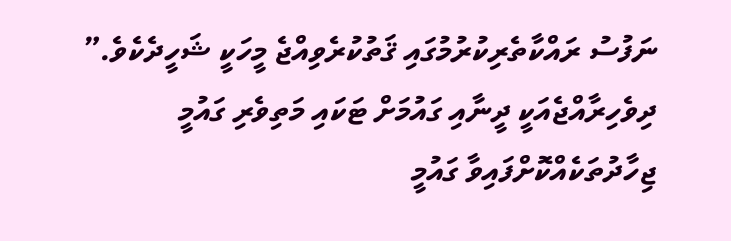ނަފުސު ރައްކާތެރިކުރުމުގައި ޤަތުކުރެވިއްޖެ މީހަކީ ޝަހީދެކެވެ.”
ދިވެހިރާއްޖެއަކީ ދީނާއި ގައުމަށް ޓަކައި މަތިވެރި ގައުމީ ޖިހާދުތަކެއްކޮށްފައިވާ ގައުމީ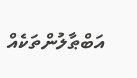އަބްޠާލުންތަކެއް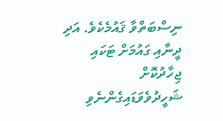ނިސްބަތްވާ ޤައުމެކެވެ. އަދި ދީނާއި ގައުމަށް ޓަކައި ޖިހާދުކޮށް ޝަހީދުވެވަޑައިގެންނެވި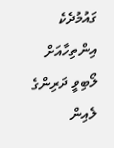ގައުމުދެކެ އިންތިހާއަށް ލޯބިވީ ދަރިންގެ ލެއިން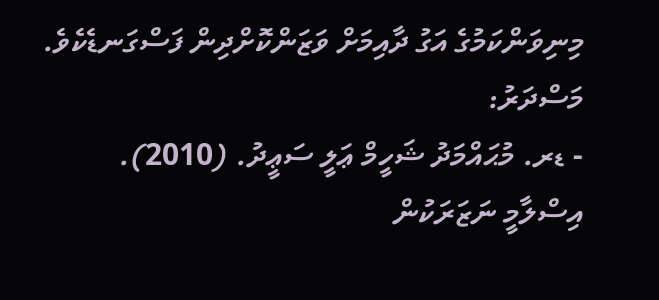މިނިވަންކަމުގެ އަގު ދާއިމަށް ވަޒަންކޮށްދިން ފަސްގަނޑެކެވެ.
މަސްދަރު:
- ޑރ. މުޙައްމަދު ޝަހީމް ޢަލީ ސަޢީދު. (2010). އިސްލާމީ ނަޒަރަކުން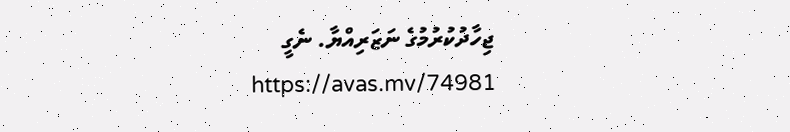ޖިހާދުކުރުމުގެ ނަޒަރިއްޔާ. ނެގީ https://avas.mv/74981